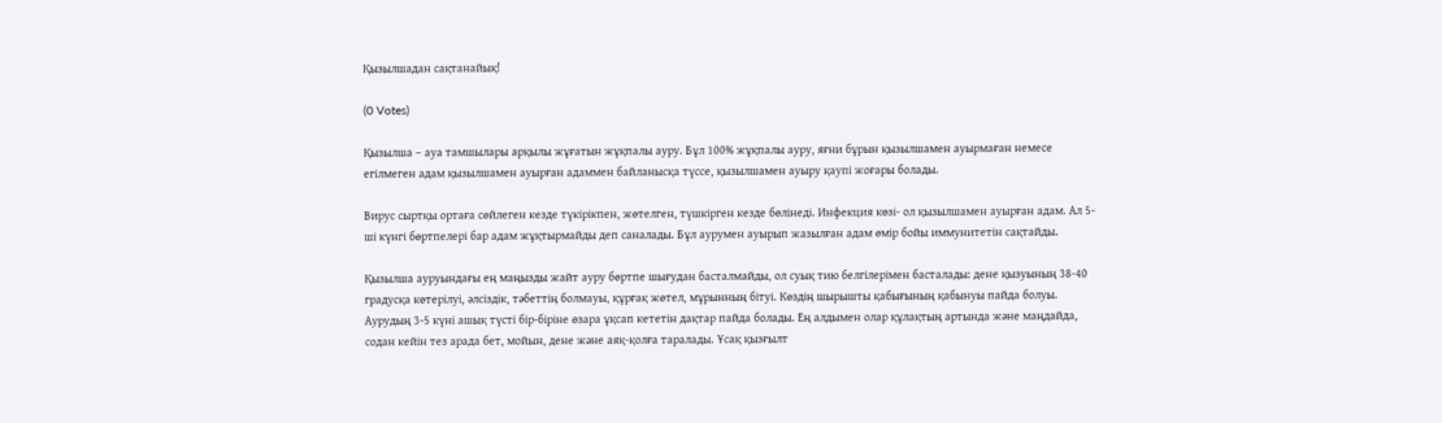Қызылшадан сақтанайық!

(0 Votes)

Қызылша – ауа тамшылары арқылы жұғатын жұқпалы ауру. Бұл 100% жұқпалы ауру, яғни бұрын қызылшамен ауырмаған немесе егілмеген адам қызылшамен ауырған адаммен байланысқа түссе, қызылшамен ауыру қаупі жоғары болады.

Вирус сыртқы ортаға сөйлеген кезде түкірікпен, жөтелген, түшкірген кезде бөлінеді. Инфекция көзі- ол қызылшамен ауырған адам. Ал 5-ші күнгі бөртпелері бар адам жұқтырмайды деп саналады. Бұл аурумен ауырып жазылған адам өмір бойы иммунитетін сақтайды.

Қызылша ауруындағы ең маңызды жайт ауру бөртпе шығудан басталмайды, ол суық тию белгілерімен басталады: дене қызуының 38-40 градусқа көтерілуі, әлсіздік, тәбеттің болмауы, құрғақ жөтел, мұрынның бітуі. Көздің шырышты қабығының қабынуы пайда болуы. Аурудың 3-5 күні ашық түсті бір-біріне өзара ұқсап кететін дақтар пайда болады. Ең алдымен олар құлақтың артында және маңдайда, содан кейін тез арада бет, мойын, дене және аяқ-қолға таралады. Ұсақ қызғылт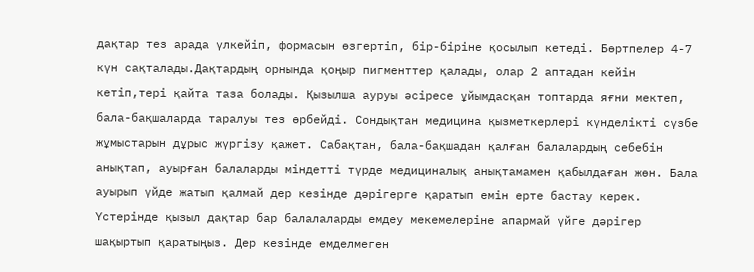дақтар тез арада үлкейіп, формасын өзгертіп, бір-біріне қосылып кетеді. Бөртпелер 4-7 күн сақталады.Дақтардың орнында қоңыр пигменттер қалады, олар 2 аптадан кейін кетіп,тері қайта таза болады. Қызылша ауруы әсіресе ұйымдасқан топтарда яғни мектеп, бала-бақшаларда таралуы тез өрбейді. Сондықтан медицина қызметкерлері күнделікті сүзбе жұмыстарын дұрыс жүргізу қажет. Сабақтан, бала-бақшадан қалған балалардың себебін анықтап, ауырған балаларды міндетті түрде медициналық анықтамамен қабылдаған жөн. Бала ауырып үйде жатып қалмай дер кезінде дәрігерге қаратып емін ерте бастау керек. Үстерінде қызыл дақтар бар балалаларды емдеу мекемелеріне апармай үйге дәрігер шақыртып қаратыңыз. Дер кезінде емделмеген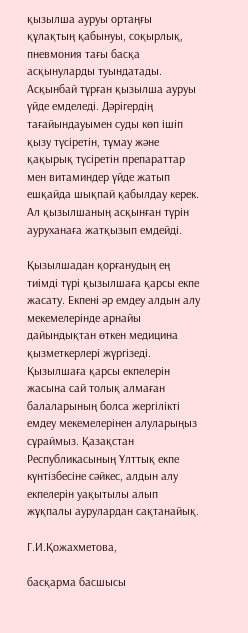қызылша ауруы ортаңғы құлақтың қабынуы, соқырлық, пневмония тағы басқа асқынуларды туындатады. Асқынбай тұрған қызылша ауруы үйде емделеді. Дәрігердің тағайындауымен суды көп ішіп қызу түсіретін, тұмау және қақырық түсіретін препараттар мен витаминдер үйде жатып ешқайда шықпай қабылдау керек. Ал қызылшаның асқынған түрін ауруханаға жатқызып емдейді.

Қызылшадан қорғанудың ең тиімді түрі қызылшаға қарсы екпе жасату. Екпені әр емдеу алдын алу мекемелерінде арнайы дайындықтан өткен медицина қызметкерлері жүргізеді. Қызылшаға қарсы екпелерін жасына сай толық алмаған балаларының болса жергілікті емдеу мекемелерінен алуларыңыз сұраймыз. Қазақстан Республикасының Ұлттық екпе күнтізбесіне сәйкес, алдын алу екпелерін уақытылы алып жұқпалы аурулардан сақтанайық.

Г.И.Қожахметова,

басқарма басшысы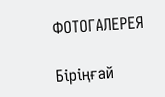ФОТОГАЛЕРЕЯ

Біріңғай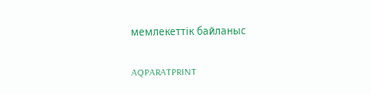мемлекеттік байланыс

AQPARATPRINT